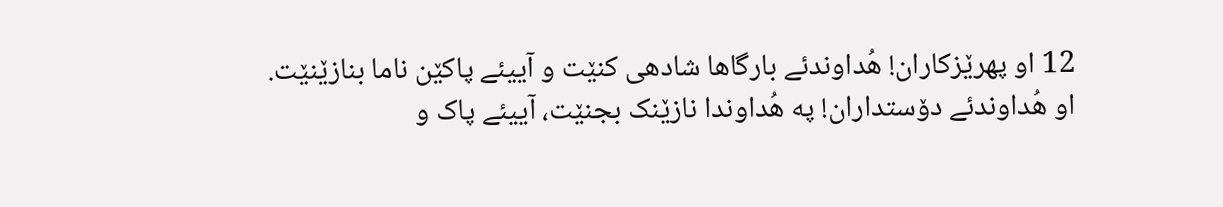12 او پهرێزکاران! هُداوندئے بارگاها شادهی کنێت و آییئے پاکێن ناما بنازێنێت.
او هُداوندئے دۆستداران! په هُداوندا نازێنک بجنێت، آییئے پاک و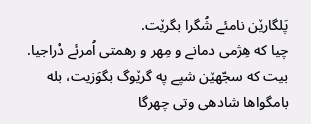پَلگارێن نامئے شُگرا بگرێت.
چیا که هِژمی دمانے و مِهر و رهمتی اُمرئے دْراجیا. بیت که سجّهێن شپے په گرێوگ بگوَزیت، بله بامگواها شادهی وتی چهرگا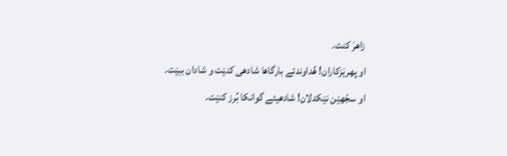زاهرَ کنت.
او پهرێزکاران! هُداوندئے بارگاها شادهی کنێت و شادان ببێت. او سجّهێن نێکدلان! شادهیئے گوانکا بُرز کنێت.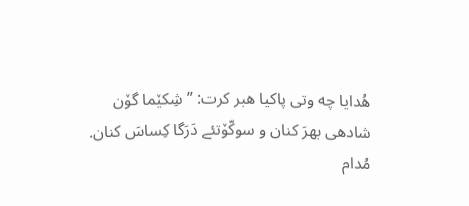هُدایا چه وتی پاکیا هبر کرت: ”شِکێما گۆن شادهی بهرَ کنان و سوکّۆتئے دَرَگا کِساسَ کنان.
مُدام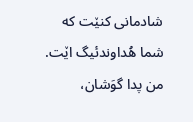شادمانی کنێت که شما هُداوندئیگ اێت. من پدا گوَشان،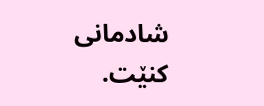شادمانی کنێت.